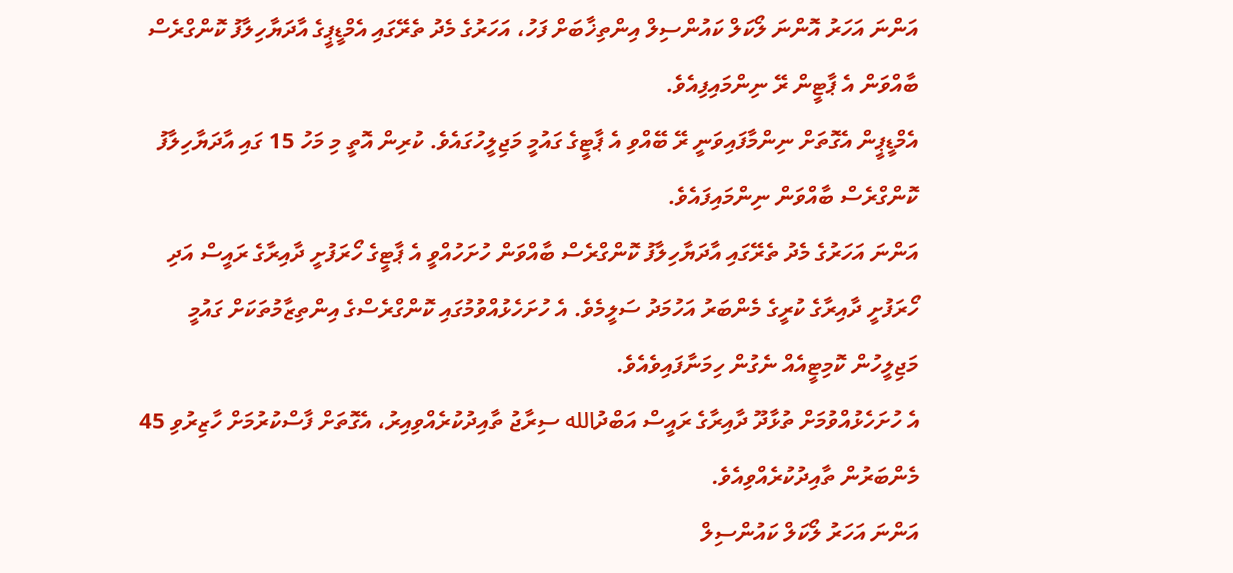އަންނަ އަހަރު އޮންނަ ލޯކަލް ކައުންސިލް އިންތިޚާބަށް ފަހު، އަހަރުގެ މެދު ތެރޭގައި އެމްޑީޕީގެ އާދަޔާހިލާފު ކޮންގްރެސް ބާއްވަން އެ ޕާޓީން ރޭ ނިންމައިފިއެވެ.
އެމްޑީޕީން އެގޮތަށް ނިންމާފައިވަނީ ރޭ ބޭއްވި އެ ޕާޓީގެ ގައުމީ މަޖިލީހުގައެވެ. ކުރިން އޮތީ މި މަހު 15 ގައި އާދަޔާހިލާފު ކޮންގްރެސް ބާއްވަން ނިންމައިފައެވެ.
އަންނަ އަހަރުގެ މެދު ތެރޭގައި އާދަޔާހިލާފު ކޮންގްރެސް ބާއްވަން ހުށަހުއްވީ އެ ޕާޓީގެ ހޯރަފުށީ ދާއިރާގެ ރައީސް އަދި ހޯރަފުށީ ދާއިރާގެ ކުރީގެ މެންބަރު އަހުމަދު ސަލީމެވެ. އެ ހުށަހެޅުއްވުމުގައި ކޮންގްރެސްގެ އިންތިޒާމުތަކަށް ގައުމީ މަޖިލީހުން ކޮމިޓީއެއް ނެގުން ހިމަނާފައިވެއެވެ.
އެ ހުށަހެޅުއްވުމަށް ތުޅާދޫ ދާއިރާގެ ރައީސް އަބްދުالله ސިރާޖު ތާއިދުކުރެއްވިއިރު، އެގޮތަށް ފާސްކުރުމަށް ހާޒިރުވި 45 މެންބަރުން ތާއިދުކުރެއްވިއެވެ.
އަންނަ އަހަރު ލޯކަލް ކައުންސިލް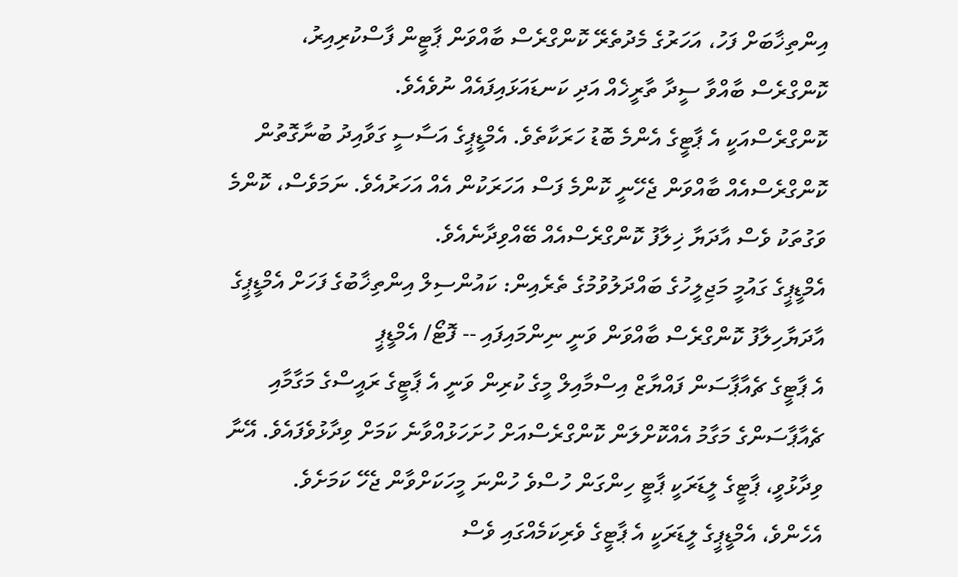އިންތިޚާބަށް ފަހު، އަހަރުގެ މެދުތެރޭ ކޮންގްރެސް ބާއްވަން ޕާޓީން ފާސްކުރިއިރު، ކޮންގްރެސް ބާއްވާ ސީދާ ތާރީޚެއް އަދި ކަނޑައަޅައިފައެއް ނުވެއެވެ.
ކޮންގްރެސްއަކީ އެ ޕާޓީގެ އެންމެ ބޮޑު ހަރަކާތެވެ. އެމްޑީޕީގެ އަސާސީ ގަވާއިދު ބުނާގޮތުން ކޮންގްރެސްއެއް ބާއްވަން ޖެހޭނީ ކޮންމެ ފަސް އަހަރަކުން އެއް އަހަރުއެވެ. ނަމަވެސް، ކޮންމެ ވަގުތަކު ވެސް އާދަޔާ ޚިލާފު ކޮންގްރެސްއެއް ބޭއްވިދާނެއެވެ.
އެމްޑީޕީގެ ގައުމީ މަޖިލީހުގެ ބައްދަލުވުމުގެ ތެރެއިން: ކައުންސިލް އިންތިޚާބުގެ ފަހަށް އެމްޑީޕީގެ އާދަޔާހިލާފު ކޮންގްރެސް ބާއްވަން ވަނީ ނިންމައިފައި -- ފޮޓޯ/ އެމްޑީޕީ
އެ ޕާޓީގެ ޗެއާޕާސަން ފައްޔާޒް އިސްމާއިލް މީގެ ކުރިން ވަނީ އެ ޕާޓީގެ ރައީސްގެ މަގާމާއި ޗެއާޕާސަންގެ މަގާމު އެއްކޮށްލަން ކޮންގްރެސްއަށް ހުށަހަޅުއްވާނެ ކަމަށް ވިދާޅުވެފައެވެ. އޭނާ ވިދާޅުވީ، ޕާޓީގެ ލީޑަރަކީ ޕާޓީ ހިންގަން ހުސްވެ ހުންނަ މީހަކަށްވާން ޖެހޭ ކަމަށެވެ.
އެހެންވެ، އެމްޑީޕީގެ ލީޑަރަކީ އެ ޕާޓީގެ ވެރިކަމެއްގައި ވެސް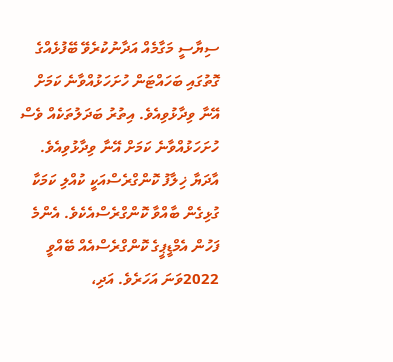ސިޔާސީ މަގާމެއް އަދާނުކުރެވޭ ބޭފުޅެއްގެ ގޮތުގައި ބަހައްޓަން ހުށަހަޅުއްވާނެ ކަމަށް އޭނާ ވިދާޅުވިއެވެ. އިތުރު ބަދަލުތަކެއް ވެސް ހުށަހަޅުއްވާނެ ކަމަށް އޭނާ ވިދާޅުވިއެވެ.
އާދަޔާ ޚިލާފު ކޮންގްރެސްއަކީ ކުއްލި ކަމަކާ ގުޅިގެން ބާއްވާ ކޮންގްރެސްއެކެވެ. އެންމެ ފަހުން އެމްޑީޕީގެ ކޮންގްރެސްއެއް ބޭއްވީ 2022ވަނަ އަހަރެވެ. އަދި،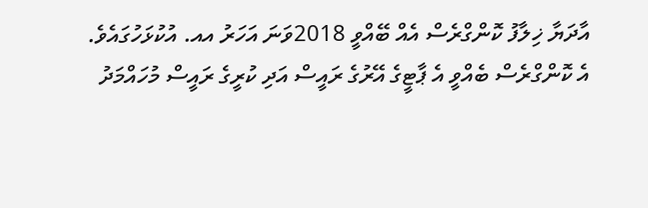އާދަޔާ ޚިލާފު ކޮންގްރެސް އެއް ބޭއްވީ 2018ވަނަ އަހަރު އއ. އުކުޅަހުގައެވެ.
އެ ކޮންގްރެސް ބެއްވީ އެ ޕާޓީގެ އޭރުގެ ރައީސް އަދި ކުރީގެ ރައީސް މުހައްމަދު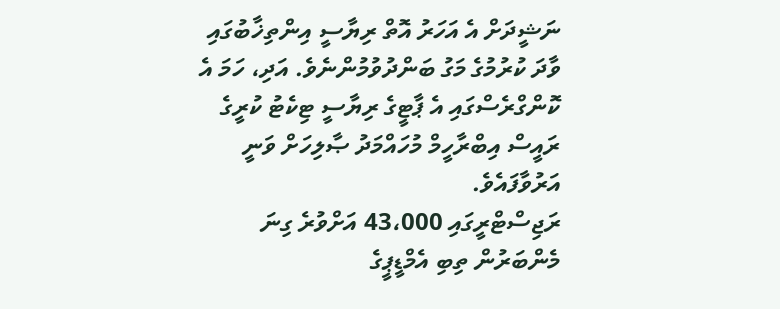ނަޝީދަށް އެ އަހަރު އޮތް ރިޔާސީ އިންތިޚާބުގައި ވާދަ ކުރުމުގެ މަގު ބަންދުވުމުންނެވެ. އަދި، ހަމަ އެ ކޮންގްރެސްގައި އެ ޕާޓީގެ ރިޔާސީ ޓިކެޓު ކުރީގެ ރައީސް އިބްރާހީމް މުހައްމަދު ޞާލިހަށް ވަނީ އަރުވާފައެވެ.
ރަޖިސްޓްރީގައި 43،000 އަށްވުރެ ގިނަ މެންބަރުން ތިބި އެމްޑީޕީގެ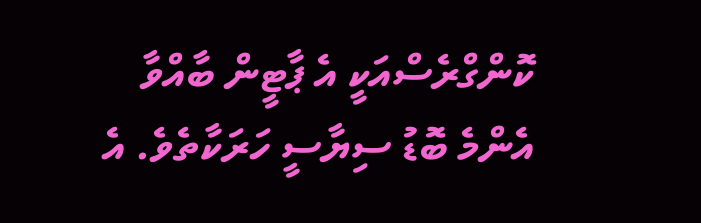ކޮންގްރެސްއަކީ އެ ޕާޓީން ބާއްވާ އެންމެ ބޮޑު ސިޔާސީ ހަރަކާތެވެ. އެ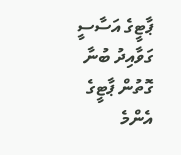ޕާޓީގެ އަސާސީ ގަވާއިދު ބުނާ ގޮތުން ޕާޓީގެ އެންމެ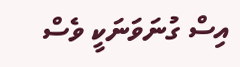އިސް ގުނަވަނަކީ ވެސް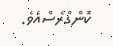ކޮންގްރެސްއެވެ.